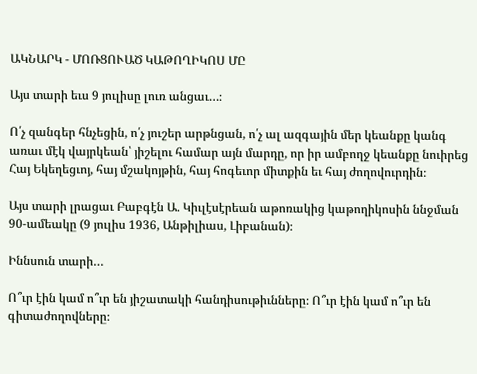ԱԿՆԱՐԿ - ՄՈՌՑՈՒԱԾ ԿԱԹՈՂԻԿՈՍ ՄԸ

Այս տարի եւս 9 յուլիսը լուռ անցաւ…։

Ո՛չ զանգեր հնչեցին, ո՛չ յուշեր արթնցան, ո՛չ ալ ազգային մեր կեանքը կանգ առաւ մէկ վայրկեան՝ յիշելու համար այն մարդը, որ իր ամբողջ կեանքը նուիրեց Հայ Եկեղեցւոյ, հայ մշակոյթին, հայ հոգեւոր միտքին եւ հայ ժողովուրդին։

Այս տարի լրացաւ Բաբգէն Ա. Կիւլէսէրեան աթոռակից կաթողիկոսին ննջման 90-ամեակը (9 յուլիս 1936, Անթիլիաս, Լիբանան)։

Իննսուն տարի…

Ո՞ւր էին կամ ո՞ւր են յիշատակի հանդիսութիւնները։ Ո՞ւր էին կամ ո՞ւր են գիտաժողովները։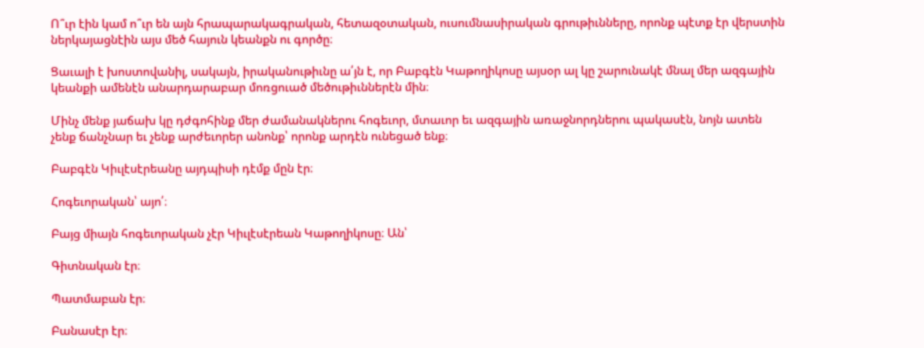Ո՞ւր էին կամ ո՞ւր են այն հրապարակագրական, հետազօտական, ուսումնասիրական գրութիւնները, որոնք պէտք էր վերստին ներկայացնէին այս մեծ հայուն կեանքն ու գործը։

Ցաւալի է խոստովանիլ, սակայն, իրականութիւնը ա՛յն է, որ Բաբգէն Կաթողիկոսը այսօր ալ կը շարունակէ մնալ մեր ազգային կեանքի ամենէն անարդարաբար մոռցուած մեծութիւններէն մին։

Մինչ մենք յաճախ կը դժգոհինք մեր ժամանակներու հոգեւոր, մտաւոր եւ ազգային առաջնորդներու պակասէն, նոյն ատեն չենք ճանչնար եւ չենք արժեւորեր անոնք՝ որոնք արդէն ունեցած ենք։

Բաբգէն Կիւլէսէրեանը այդպիսի դէմք մըն էր։

Հոգեւորական՝ այո՛։

Բայց միայն հոգեւորական չէր Կիւլէսէրեան Կաթողիկոսը։ Ան՝

Գիտնական էր։

Պատմաբան էր։

Բանասէր էր։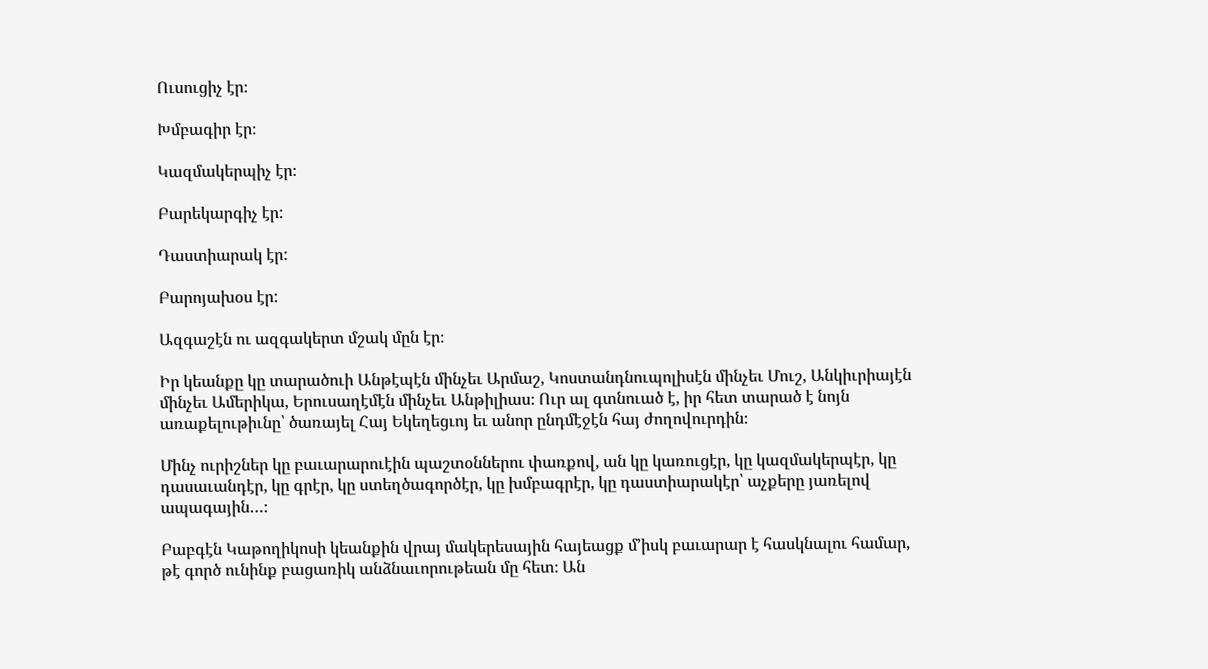Ուսուցիչ էր։

Խմբագիր էր։

Կազմակերպիչ էր։

Բարեկարգիչ էր:

Դաստիարակ էր:

Բարոյախօս էր:

Ազգաշէն ու ազգակերտ մշակ մըն էր։

Իր կեանքը կը տարածուի Անթէպէն մինչեւ Արմաշ, Կոստանդնուպոլիսէն մինչեւ Մուշ, Անկիւրիայէն մինչեւ Ամերիկա, Երուսաղէմէն մինչեւ Անթիլիաս։ Ուր ալ գտնուած է, իր հետ տարած է նոյն առաքելութիւնը՝ ծառայել Հայ Եկեղեցւոյ եւ անոր ընդմէջէն հայ ժողովուրդին։

Մինչ ուրիշներ կը բաւարարուէին պաշտօններու փառքով, ան կը կառուցէր, կը կազմակերպէր, կը դասաւանդէր, կը գրէր, կը ստեղծագործէր, կը խմբագրէր, կը դաստիարակէր՝ աչքերը յառելով ապագային…։

Բաբգէն Կաթողիկոսի կեանքին վրայ մակերեսային հայեացք մ՚իսկ բաւարար է հասկնալու համար, թէ գործ ունինք բացառիկ անձնաւորութեան մը հետ։ Ան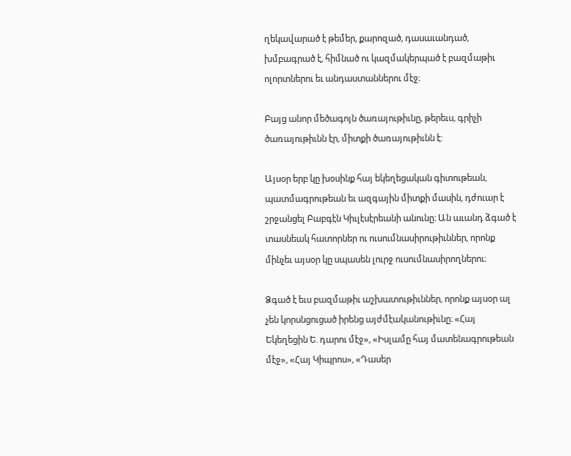ղեկավարած է թեմեր, քարոզած, դասաւանդած, խմբագրած է, հիմնած ու կազմակերպած է բազմաթիւ ոլորտներու եւ անդաստաններու մէջ։

Բայց անոր մեծագոյն ծառայութիւնը, թերեւս, գրիչի ծառայութիւնն էր, միտքի ծառայութիւնն է:

Այսօր երբ կը խօսինք հայ եկեղեցական գիտութեան, պատմագրութեան եւ ազգային միտքի մասին, դժուար է շրջանցել Բաբգէն Կիւլէսէրեանի անունը։ Ան աւանդ ձգած է տասնեակ հատորներ ու ուսումնասիրութիւններ, որոնք մինչեւ այսօր կը սպասեն լուրջ ուսումնասիրողներու։

Ձգած է եւս բազմաթիւ աշխատութիւններ, որոնք այսօր ալ չեն կորսնցուցած իրենց այժմէականութիւնը։ «Հայ Եկեղեցին Ե. դարու մէջ», «Իսլամը հայ մատենագրութեան մէջ», «Հայ Կիպրոս», «Դասեր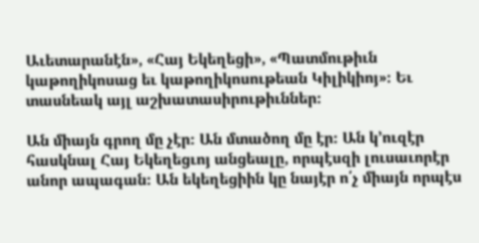Աւետարանէն», «Հայ Եկեղեցի», «Պատմութիւն կաթողիկոսաց եւ կաթողիկոսութեան Կիլիկիոյ»։ Եւ տասնեակ այլ աշխատասիրութիւններ։

Ան միայն գրող մը չէր։ Ան մտածող մը էր։ Ան կ՚ուզէր հասկնալ Հայ Եկեղեցւոյ անցեալը, որպէսզի լուսաւորէր անոր ապագան։ Ան եկեղեցիին կը նայէր ո՛չ միայն որպէս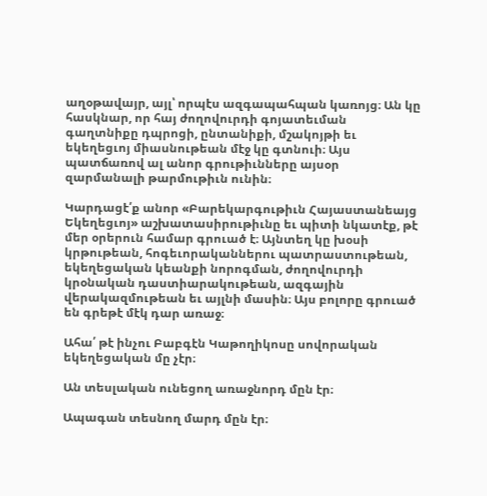աղօթավայր, այլ՝ որպէս ազգապահպան կառոյց։ Ան կը հասկնար, որ հայ ժողովուրդի գոյատեւման գաղտնիքը դպրոցի, ընտանիքի, մշակոյթի եւ եկեղեցւոյ միասնութեան մէջ կը գտնուի։ Այս պատճառով ալ անոր գրութիւնները այսօր զարմանալի թարմութիւն ունին։

Կարդացէ՛ք անոր «Բարեկարգութիւն Հայաստանեայց Եկեղեցւոյ» աշխատասիրութիւնը եւ պիտի նկատէք, թէ մեր օրերուն համար գրուած է։ Այնտեղ կը խօսի կրթութեան, հոգեւորականներու պատրաստութեան, եկեղեցական կեանքի նորոգման, ժողովուրդի կրօնական դաստիարակութեան, ազգային վերակազմութեան եւ այլնի մասին։ Այս բոլորը գրուած են գրեթէ մէկ դար առաջ։

Ահա՛ թէ ինչու Բաբգէն Կաթողիկոսը սովորական եկեղեցական մը չէր։

Ան տեսլական ունեցող առաջնորդ մըն էր։

Ապագան տեսնող մարդ մըն էր։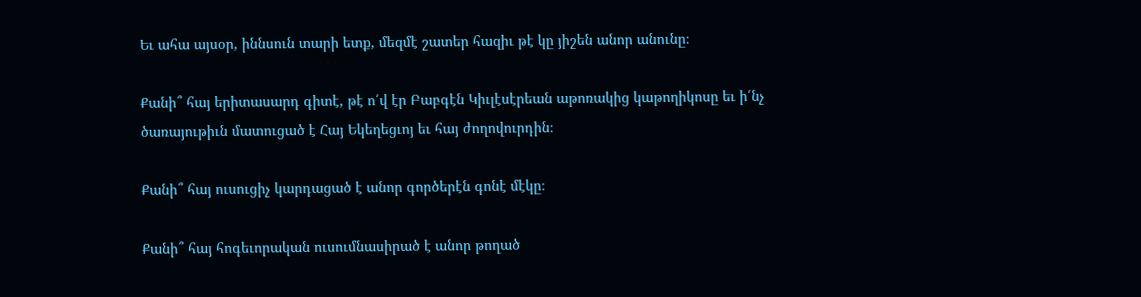Եւ ահա այսօր, իննսուն տարի ետք, մեզմէ շատեր հազիւ թէ կը յիշեն անոր անունը։

Քանի՞ հայ երիտասարդ գիտէ, թէ ո՛վ էր Բաբգէն Կիւլէսէրեան աթոռակից կաթողիկոսը եւ ի՛նչ ծառայութիւն մատուցած է Հայ Եկեղեցւոյ եւ հայ ժողովուրդին։

Քանի՞ հայ ուսուցիչ կարդացած է անոր գործերէն գոնէ մէկը։

Քանի՞ հայ հոգեւորական ուսումնասիրած է անոր թողած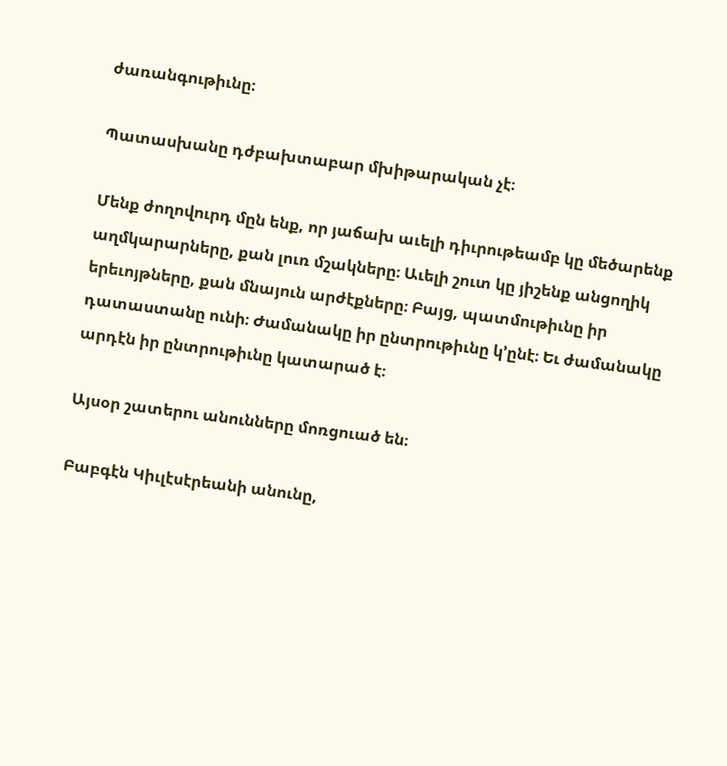ժառանգութիւնը։

Պատասխանը դժբախտաբար մխիթարական չէ։

Մենք ժողովուրդ մըն ենք, որ յաճախ աւելի դիւրութեամբ կը մեծարենք աղմկարարները, քան լուռ մշակները։ Աւելի շուտ կը յիշենք անցողիկ երեւոյթները, քան մնայուն արժէքները։ Բայց, պատմութիւնը իր դատաստանը ունի։ Ժամանակը իր ընտրութիւնը կ՚ընէ։ Եւ ժամանակը արդէն իր ընտրութիւնը կատարած է։

Այսօր շատերու անունները մոռցուած են։

Բաբգէն Կիւլէսէրեանի անունը,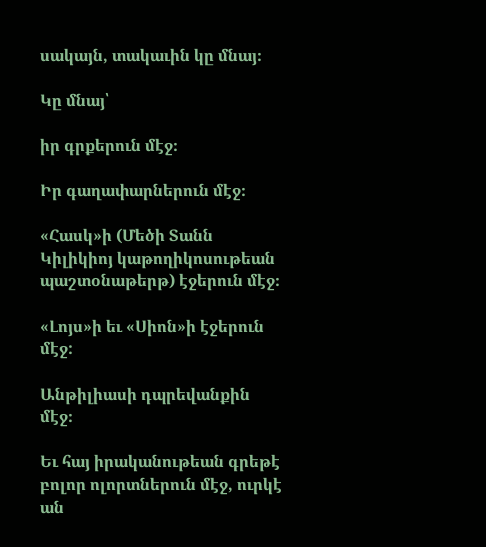սակայն, տակաւին կը մնայ։

Կը մնայ՝

իր գրքերուն մէջ։

Իր գաղափարներուն մէջ։

«Հասկ»ի (Մեծի Տանն Կիլիկիոյ կաթողիկոսութեան պաշտօնաթերթ) էջերուն մէջ։

«Լոյս»ի եւ «Սիոն»ի էջերուն մէջ:

Անթիլիասի դպրեվանքին մէջ։

Եւ հայ իրականութեան գրեթէ բոլոր ոլորտներուն մէջ, ուրկէ ան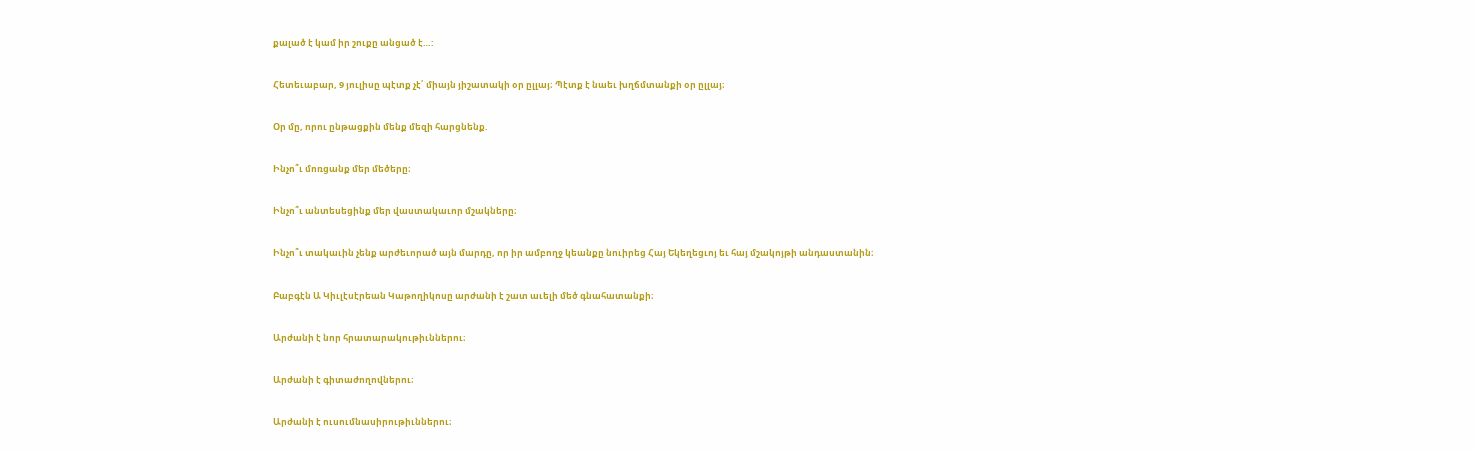քալած է կամ իր շուքը անցած է…:

Հետեւաբար, 9 յուլիսը պէտք չէ՛ միայն յիշատակի օր ըլլայ։ Պէտք է նաեւ խղճմտանքի օր ըլլայ։

Օր մը, որու ընթացքին մենք մեզի հարցնենք.

Ինչո՞ւ մոռցանք մեր մեծերը։

Ինչո՞ւ անտեսեցինք մեր վաստակաւոր մշակները։

Ինչո՞ւ տակաւին չենք արժեւորած այն մարդը, որ իր ամբողջ կեանքը նուիրեց Հայ Եկեղեցւոյ եւ հայ մշակոյթի անդաստանին։

Բաբգէն Ա Կիւլէսէրեան Կաթողիկոսը արժանի է շատ աւելի մեծ գնահատանքի։

Արժանի է նոր հրատարակութիւններու։

Արժանի է գիտաժողովներու։

Արժանի է ուսումնասիրութիւններու։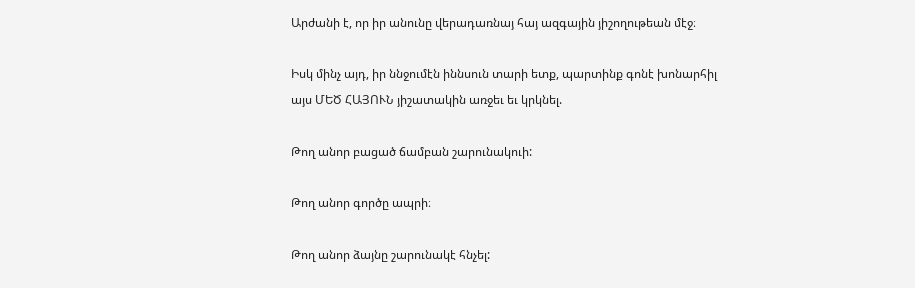Արժանի է, որ իր անունը վերադառնայ հայ ազգային յիշողութեան մէջ։

Իսկ մինչ այդ, իր ննջումէն իննսուն տարի ետք, պարտինք գոնէ խոնարհիլ այս ՄԵԾ ՀԱՅՈՒՆ յիշատակին առջեւ եւ կրկնել.

Թող անոր բացած ճամբան շարունակուի:

Թող անոր գործը ապրի։

Թող անոր ձայնը շարունակէ հնչել: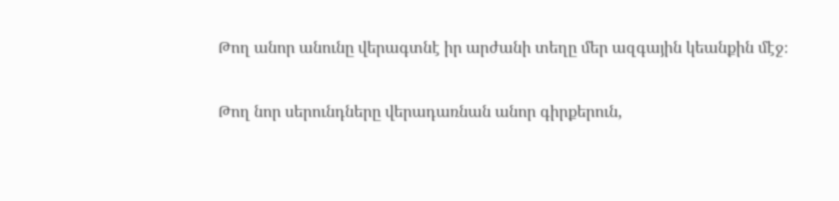Թող անոր անունը վերագտնէ իր արժանի տեղը մեր ազգային կեանքին մէջ։

Թող նոր սերունդները վերադառնան անոր գիրքերուն,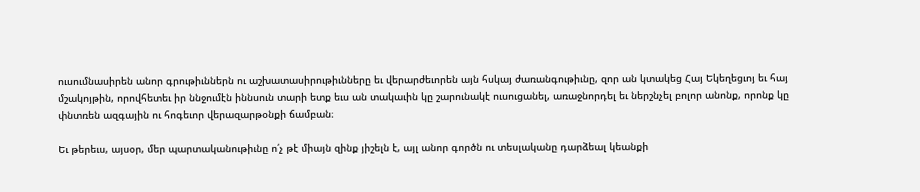ուսումնասիրեն անոր գրութիւններն ու աշխատասիրութիւնները եւ վերարժեւորեն այն հսկայ ժառանգութիւնը, զոր ան կտակեց Հայ Եկեղեցւոյ եւ հայ մշակոյթին, որովհետեւ իր ննջումէն իննսուն տարի ետք եւս ան տակաւին կը շարունակէ ուսուցանել, առաջնորդել եւ ներշնչել բոլոր անոնք, որոնք կը փնտռեն ազգային ու հոգեւոր վերազարթօնքի ճամբան։

Եւ թերեւս, այսօր, մեր պարտականութիւնը ո՛չ թէ միայն զինք յիշելն է, այլ անոր գործն ու տեսլականը դարձեալ կեանքի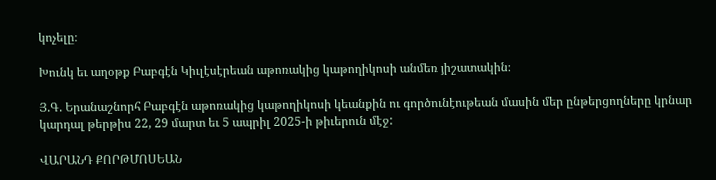կոչելը։

Խունկ եւ աղօթք Բաբգէն Կիւլէսէրեան աթոռակից կաթողիկոսի անմեռ յիշատակին։

Յ.Գ. Երանաշնորհ Բաբգէն աթոռակից կաթողիկոսի կեանքին ու գործունէութեան մասին մեր ընթերցողները կրնար կարդալ թերթիս 22, 29 մարտ եւ 5 ապրիլ 2025-ի թիւերուն մէջ:

ՎԱՐԱՆԴ ՔՈՐԹՄՈՍԵԱՆ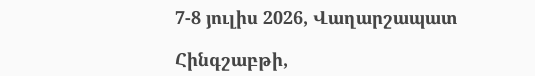7-8 յուլիս 2026, Վաղարշապատ

Հինգշաբթի,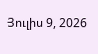Յուլիս 9, 2026